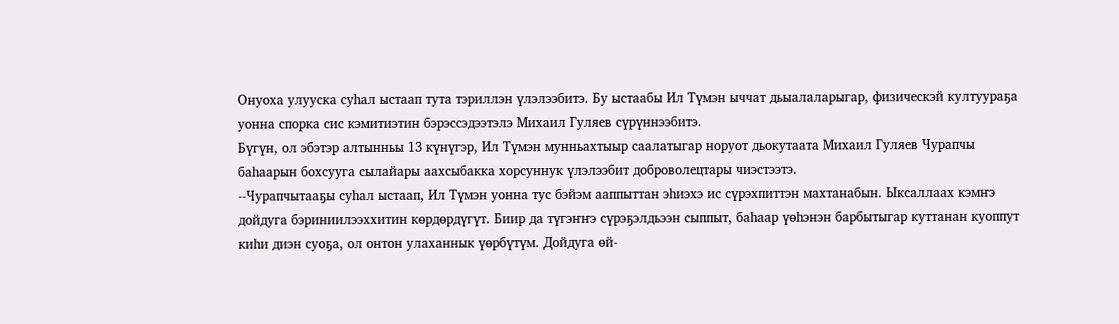Онуоха улууска суһал ыстаап тута тэриллэн үлэлээбитэ. Бу ыстаабы Ил Түмэн ыччат дьыалаларыгар, физическэй култуураҕа уонна спорка сис кэмитиэтин бэрэссэдээтэлэ Михаил Гуляев сүрүннээбитэ.
Бүгүн, ол эбэтэр алтынньы 13 күнүгэр, Ил Түмэн мунньахтыыр саалатыгар норуот дьокутаата Михаил Гуляев Чурапчы баһаарын бохсууга сылайары аахсыбакка хорсуннук үлэлээбит доброволецтары чиэстээтэ.
--Чурапчытааҕы суһал ыстаап, Ил Түмэн уонна тус бэйэм ааппыттан эһиэхэ ис сүрэхпиттэн махтанабын. Ыксаллаах кэмҥэ дойдуга бэриниилээххитин көрдөрдүгүт. Биир да түгэҥҥэ сүрэҕэлдьээн сыппыт, баһаар үөһэнэн барбытыгар куттанан куоппут киһи диэн суоҕа, ол онтон улаханнык үөрбүтүм. Дойдуга өй-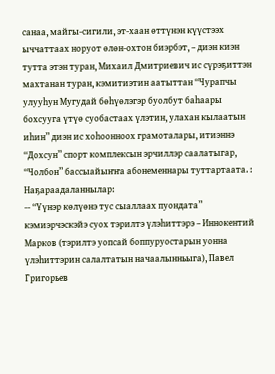санаа, майгы-сигили, эт-хаан өттүнэн күүстээх ыччаттаах норуот өлөн-охтон биэрбэт, – диэн киэн тутта этэн туран, Михаил Дмитриевич ис сүрэҕиттэн махтанан туран, кэмитиэтин аатыттан “Чурапчы улууһун Мугудай бөһүөлэгэр буолбут баһаары бохсууга үтүө суобастаах үлэтин, улахан кылаатын иһин” диэн ис хоһоонноох грамоталары, итиэннэ “Дохсун” спорт комплексын эрчиллэр саалатыгар, “Чолбон” бассыайыҥҥа абонеменнары туттартаата. :
Наҕараадаланнылар:
-- “Үүнэр көлүөнэ тус сыаллаах пуондата” кэмиэрчэскэйэ суох тэрилтэ үлэһиттэрэ – Иннокентий Марков (тэрилтэ уопсай боппуруостарын уонна үлэһиттэрин салалтатын начаалынньыга), Павел Григорьев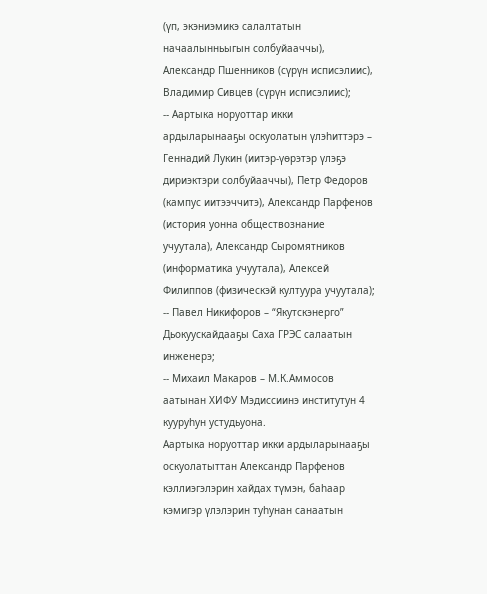(үп, экэниэмикэ салалтатын начаалынньыгын солбуйааччы), Александр Пшенников (сүрүн исписэлиис), Владимир Сивцев (сүрүн исписэлиис);
-- Аартыка норуоттар икки ардыларынааҕы оскуолатын үлэһиттэрэ – Геннадий Лукин (иитэр-үөрэтэр үлэҕэ дириэктэри солбуйааччы), Петр Федоров (кампус иитээччитэ), Александр Парфенов (история уонна обществознание учуутала), Александр Сыромятников (информатика учуутала), Алексей Филиппов (физическэй култуура учуутала);
-- Павел Никифоров – “Якутскэнерго” Дьокуускайдааҕы Саха ГРЭС салаатын инженерэ;
-- Михаил Макаров – М.К.Аммосов аатынан ХИФУ Мэдиссиинэ институтун 4 кууруһун устудьуона.
Аартыка норуоттар икки ардыларынааҕы оскуолатыттан Александр Парфенов кэллиэгэлэрин хайдах түмэн, баһаар кэмигэр үлэлэрин туһунан санаатын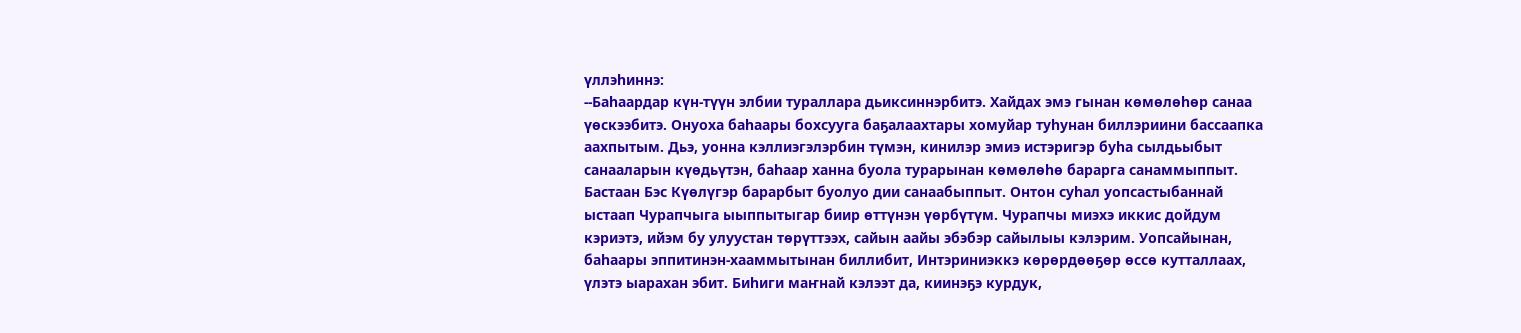үллэһиннэ:
--Баһаардар күн-түүн элбии тураллара дьиксиннэрбитэ. Хайдах эмэ гынан көмөлөһөр санаа үөскээбитэ. Онуоха баһаары бохсууга баҕалаахтары хомуйар туһунан биллэриини бассаапка аахпытым. Дьэ, уонна кэллиэгэлэрбин түмэн, кинилэр эмиэ истэригэр буһа сылдьыбыт санааларын күөдьүтэн, баһаар ханна буола турарынан көмөлөһө барарга санаммыппыт. Бастаан Бэс Күөлүгэр барарбыт буолуо дии санаабыппыт. Онтон суһал уопсастыбаннай ыстаап Чурапчыга ыыппытыгар биир өттүнэн үөрбүтүм. Чурапчы миэхэ иккис дойдум кэриэтэ, ийэм бу улуустан төрүттээх, сайын аайы эбэбэр сайылыы кэлэрим. Уопсайынан, баһаары эппитинэн-хааммытынан биллибит, Интэриниэккэ көрөрдөөҕөр өссө кутталлаах, үлэтэ ыарахан эбит. Биһиги маҥнай кэлээт да, киинэҕэ курдук,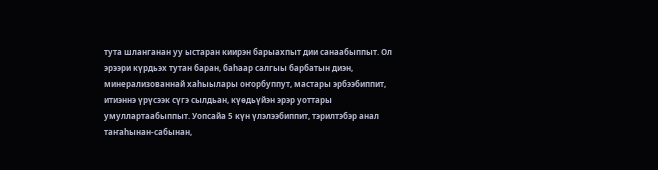тута шланганан уу ыстаран киирэн барыахпыт дии санаабыппыт. Ол эрээри күрдьэх тутан баран, баһаар салгыы барбатын диэн, минерализованнай хаһыылары оҥорбуппут, мастары эрбээбиппит, итиэннэ үрүсээк сүгэ сылдьан, күөдьүйэн эрэр уоттары умуллартаабыппыт. Уопсайа 5 күн үлэлээбиппит, тэрилтэбэр анал таҥаһынан-сабынан,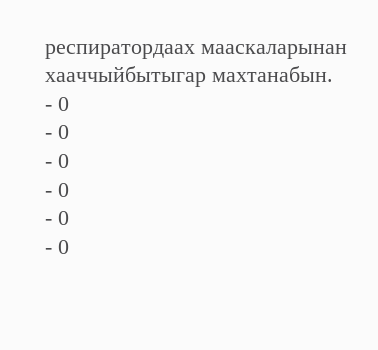респиратордаах мааскаларынан хааччыйбытыгар махтанабын.
- 0
- 0
- 0
- 0
- 0
- 0